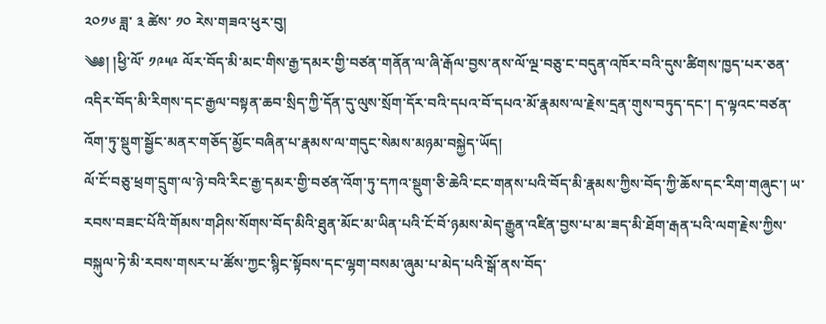༢༠༡༦ ཟླ་ ༣ ཚེས་ ༡༠ རེས་གཟའ་ཕུར་བུ།
༄༅། །ཕྱི་ལོ་ ༡༩༥༩ ལོར་བོད་མི་མང་གིས་རྒྱ་དམར་གྱི་བཙན་གནོན་ལ་ཞི་རྒོལ་བྱས་ནས་ལོ་ལྔ་བཅུ་ང་བདུན་འཁོར་བའི་དུས་ཚིགས་ཁྱད་པར་ཅན་འདིར་བོད་མི་རིགས་དང་རྒྱལ་བསྟན་ཆབ་སྲིད་ཀྱི་དོན་དུ་ལུས་སྲོག་དོར་བའི་དཔའ་བོ་དཔའ་མོ་རྣམས་ལ་རྗེས་དྲན་གུས་བཏུད་དང་། ད་ལྟའང་བཙན་འོག་ཏུ་སྡུག་སྦྱོང་མནར་གཅོད་མྱོང་བཞིན་པ་རྣམས་ལ་གདུང་སེམས་མཉམ་བསྐྱེད་ཡོད།
ལོ་ངོ་བཅུ་ཕྲག་དྲུག་ལ་ཉེ་བའི་རིང་རྒྱ་དམར་གྱི་བཙན་འོག་ཏུ་དཀའ་སྡུག་ཅི་ཆེའི་ངང་གནས་པའི་བོད་མི་རྣམས་ཀྱིས་བོད་ཀྱི་ཆོས་དང་རིག་གཞུང་། ཡ་རབས་བཟང་པོའི་གོམས་གཤིས་སོགས་བོད་མིའི་ཐུན་མོང་མ་ཡིན་པའི་ངོ་བོ་ཉམས་མེད་རྒྱུན་འཛིན་བྱས་པ་མ་ཟད་མི་ཐོག་རྒན་པའི་ལག་རྗེས་ཀྱིས་བསྐུལ་ཏེ་མི་རབས་གསར་པ་ཚོས་ཀྱང་སྙིང་སྟོབས་དང་ལྷག་བསམ་ཞུམ་པ་མེད་པའི་སྒོ་ནས་བོད་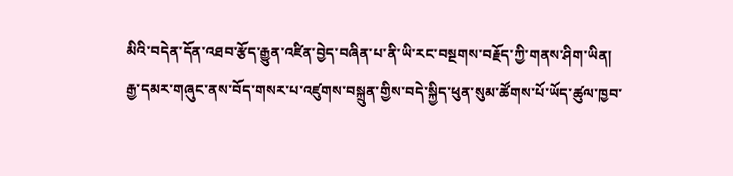མིའི་བདེན་དོན་འཐབ་རྩོད་རྒྱུན་འཛིན་བྱེད་བཞིན་པ་ནི་ཡི་རང་བསྔགས་བརྗོད་ཀྱི་གནས་ཤིག་ཡིན།
རྒྱ་དམར་གཞུང་ནས་བོད་གསར་པ་འཛུགས་བསྐྲུན་གྱིས་བདེ་སྐྱིད་ཕུན་སུམ་ཚོགས་པོ་ཡོད་ཚུལ་ཁྱབ་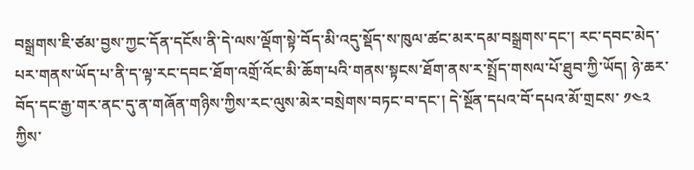བསྒྲགས་ཇི་ཙམ་བྱས་ཀྱང་དོན་དངོས་ནི་དེ་ལས་ལྡོག་སྟེ་བོད་མི་འདུ་སྡོད་ས་ཁུལ་ཚང་མར་དམ་བསྒྲགས་དང་། རང་དབང་མེད་པར་གནས་ཡོད་པ་ནི་ད་ལྟ་རང་དབང་ཐོག་འགྲོ་འོང་མི་ཆོག་པའི་གནས་སྟངས་ཐོག་ནས་ར་སྤྲོད་གསལ་པོ་ཐུབ་ཀྱི་ཡོད། ཉེ་ཆར་བོད་དང་རྒྱ་གར་ནང་དུ་ན་གཞོན་གཉིས་ཀྱིས་རང་ལུས་མེར་བསྲེགས་བཏང་བ་དང་། དེ་སྔོན་དཔའ་བོ་དཔའ་མོ་གྲངས་ ༡༤༢ ཀྱིས་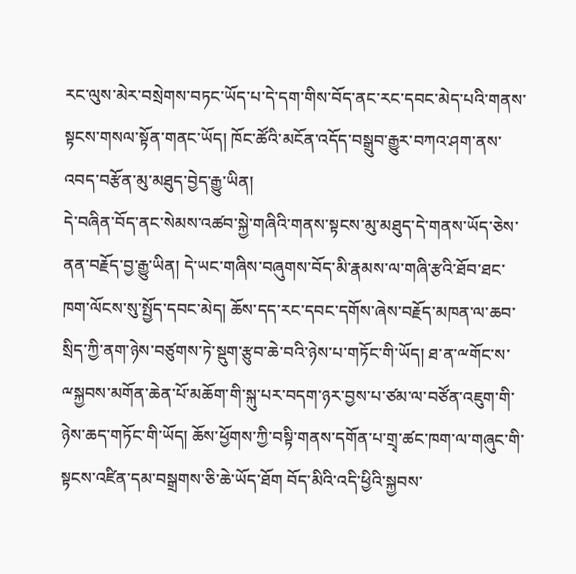རང་ལུས་མེར་བསྲེགས་བཏང་ཡོད་པ་དེ་དག་གིས་བོད་ནང་རང་དབང་མེད་པའི་གནས་སྟངས་གསལ་སྟོན་གནང་ཡོད། ཁོང་ཚོའི་མངོན་འདོད་བསྒྲུབ་རྒྱུར་བཀའ་ཤག་ནས་འབད་བརྩོན་མུ་མཐུད་བྱེད་རྒྱུ་ཡིན།
དེ་བཞིན་བོད་ནང་སེམས་འཚབ་སྐྱེ་གཞིའི་གནས་སྟངས་མུ་མཐུད་དེ་གནས་ཡོད་ཅེས་ནན་བརྗོད་བྱ་རྒྱུ་ཡིན། དེ་ཡང་གཞིས་བཞུགས་བོད་མི་རྣམས་ལ་གཞི་རྩའི་ཐོབ་ཐང་ཁག་ལོངས་སུ་སྤྱོད་དབང་མེད། ཆོས་དད་རང་དབང་དགོས་ཞེས་བརྗོད་མཁན་ལ་ཆབ་སྲིད་ཀྱི་ནག་ཉེས་བཙུགས་ཏེ་སྡུག་རྩུབ་ཆེ་བའི་ཉེས་པ་གཏོང་གི་ཡོད། ཐ་ན་ྋགོང་ས་ྋསྐྱབས་མགོན་ཆེན་པོ་མཆོག་གི་སྐུ་པར་བདག་ཉར་བྱས་པ་ཙམ་ལ་བཙོན་འཇུག་གི་ཉེས་ཆད་གཏོང་གི་ཡོད། ཆོས་ཕྱོགས་ཀྱི་བསྟི་གནས་དགོན་པ་གྲྭ་ཚང་ཁག་ལ་གཞུང་གི་སྟངས་འཛིན་དམ་བསྒྲགས་ཅི་ཆེ་ཡོད་ཐོག བོད་མིའི་འདི་ཕྱིའི་སྐྱབས་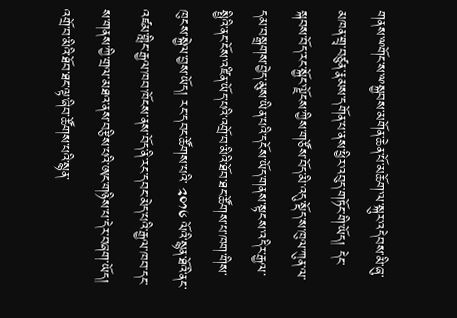གནས་ྋགོང་ས་ྋསྐྱབས་མགོན་ཆེན་པོ་མཆོག་ལ་སྐུར་འདེབས་མི་ཞུ་མཁན་གྲྭ་བཙུན་རྣམས་དགོན་པ་ནས་ཕྱིར་འབུད་གཏོང་གི་ཡོད། དེང་སྐབས་བོད་རང་སྐྱོང་ལྗོངས་ཀྱིས་གཙོས་བོད་མི་འདུ་སྡོད་ས་ཁུལ་ཀུན་ལ་དམ་བསྒྲགས་བྱེད་མུས་ཡིན་པའི་དངོས་ཡོད་གནས་སྟངས་འདིར་རྒྱལ་སྤྱིའི་ནང་ངོས་འཛིན་ཡོད་པའི་འགྲོ་བ་མིའི་ཐོབ་ཐང་ཚོགས་པ་ཁག་གིས་ཁུངས་སྐྱེལ་བྱས་ཡོད། རང་དབང་ཚོགས་པའི་ ༢༠༡༦ ལོའི་སྙན་ཐོའི་ནང་འཛམ་གླིང་རྒྱལ་ཁབ་ཁོངས་ནས་བོད་ནི་རང་དབང་མེད་པའི་རྒྱལ་ཁབ་དང་ས་གནས་ཀྱི་གྲལ་མཐའ་ནས་བརྩིས་པའི་ཨང་གཉིས་པ་དེར་བཞག་ཡོད། འགྲོ་བ་མིའི་ཐོབ་ཐང་ལྟ་ཞིབ་ཚོགས་པའི་སྙན་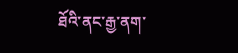ཐོའི་ནང་རྒྱ་ནག་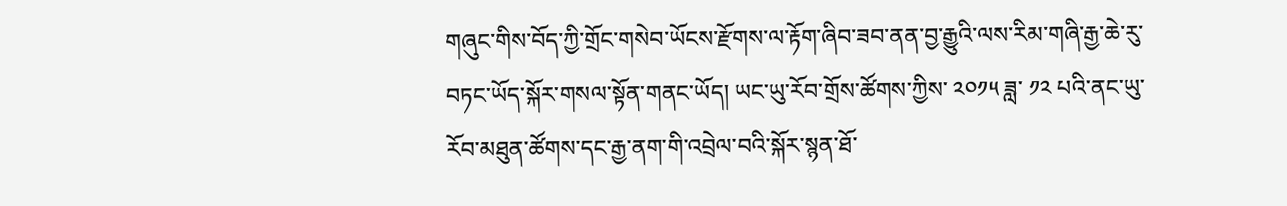གཞུང་གིས་བོད་ཀྱི་གྲོང་གསེབ་ཡོངས་རྫོགས་ལ་རྟོག་ཞིབ་ཟབ་ནན་བྱ་རྒྱུའི་ལས་རིམ་གཞི་རྒྱ་ཆེ་རུ་བཏང་ཡོད་སྐོར་གསལ་སྟོན་གནང་ཡོད། ཡང་ཡུ་རོབ་གྲོས་ཚོགས་ཀྱིས་ ༢༠༡༥ ཟླ་ ༡༢ པའི་ནང་ཡུ་རོབ་མཐུན་ཚོགས་དང་རྒྱ་ནག་གི་འབྲེལ་བའི་སྐོར་སྙན་ཐོ་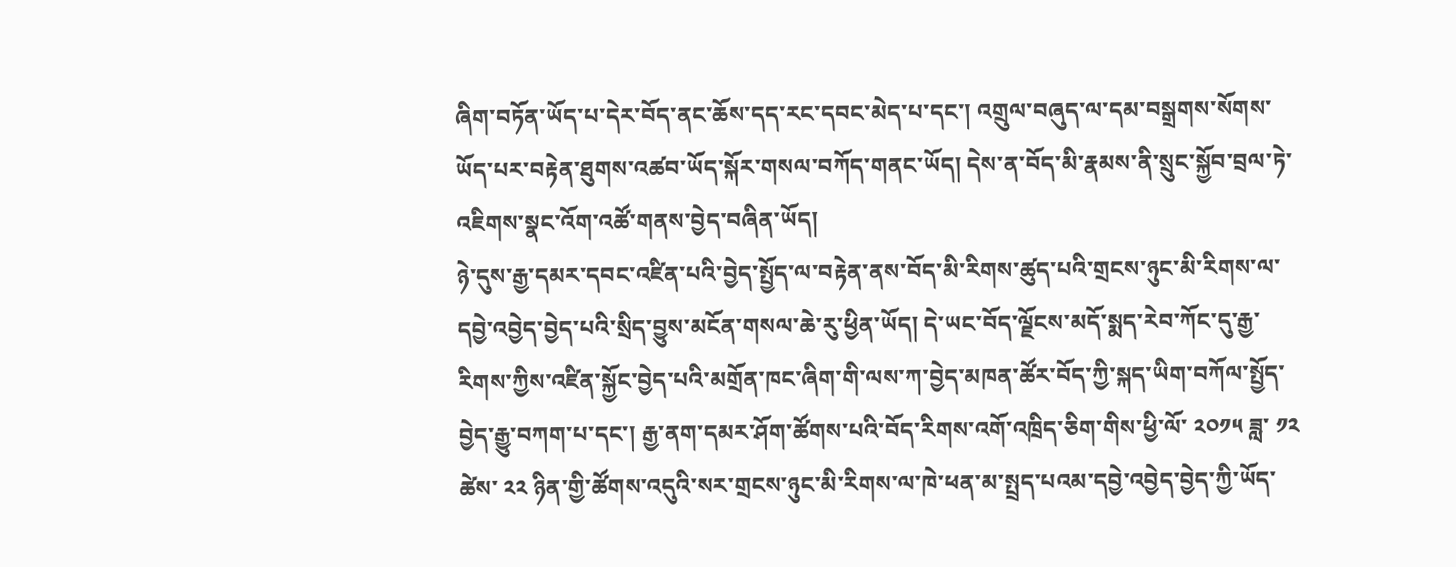ཞིག་བཏོན་ཡོད་པ་དེར་བོད་ནང་ཆོས་དད་རང་དབང་མེད་པ་དང་། འགྲུལ་བཞུད་ལ་དམ་བསྒྲགས་སོགས་ཡོད་པར་བརྟེན་ཐུགས་འཚབ་ཡོད་སྐོར་གསལ་བཀོད་གནང་ཡོད། དེས་ན་བོད་མི་རྣམས་ནི་སྲུང་སྐྱོབ་བྲལ་ཏེ་འཇིགས་སྣང་འོག་འཚོ་གནས་བྱེད་བཞིན་ཡོད།
ཉེ་དུས་རྒྱ་དམར་དབང་འཛིན་པའི་བྱེད་སྤྱོད་ལ་བརྟེན་ནས་བོད་མི་རིགས་ཚུད་པའི་གྲངས་ཉུང་མི་རིགས་ལ་དབྱེ་འབྱེད་བྱེད་པའི་སྲིད་བྱུས་མངོན་གསལ་ཆེ་རུ་ཕྱིན་ཡོད། དེ་ཡང་བོད་ལྗོངས་མདོ་སྨད་རེབ་ཀོང་དུ་རྒྱ་རིགས་ཀྱིས་འཛིན་སྐྱོང་བྱེད་པའི་མགྲོན་ཁང་ཞིག་གི་ལས་ཀ་བྱེད་མཁན་ཚོར་བོད་ཀྱི་སྐད་ཡིག་བཀོལ་སྤྱོད་བྱེད་རྒྱུ་བཀག་པ་དང་། རྒྱ་ནག་དམར་ཤོག་ཚོགས་པའི་བོད་རིགས་འགོ་འཁྲིད་ཅིག་གིས་ཕྱི་ལོ་ ༢༠༡༥ ཟླ་ ༡༢ ཚེས་ ༢༢ ཉིན་གྱི་ཚོགས་འདུའི་སར་གྲངས་ཉུང་མི་རིགས་ལ་ཁེ་ཕན་མ་སྤྲད་པའམ་དབྱེ་འབྱེད་བྱེད་ཀྱི་ཡོད་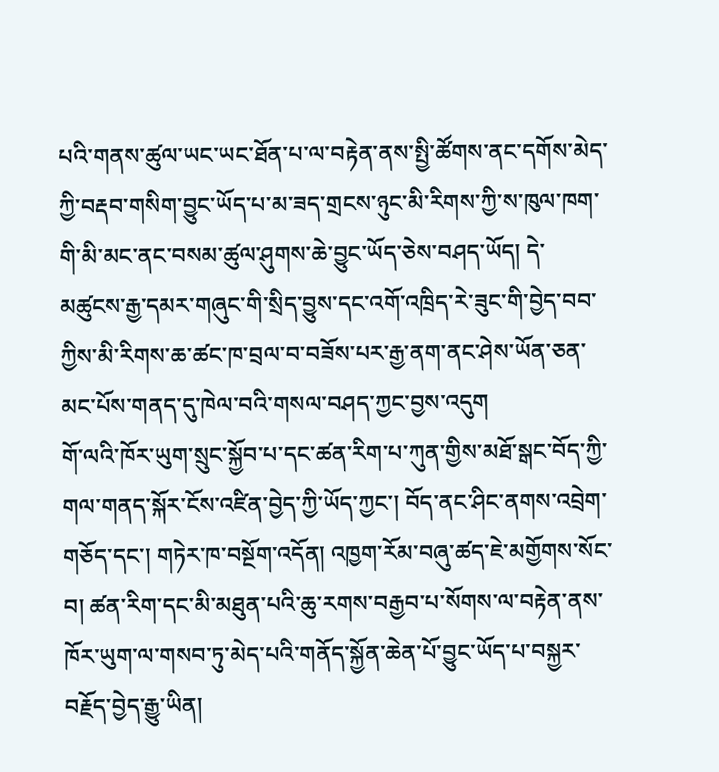པའི་གནས་ཚུལ་ཡང་ཡང་ཐོན་པ་ལ་བརྟེན་ནས་སྤྱི་ཚོགས་ནང་དགོས་མེད་ཀྱི་བརྡབ་གསིག་བྱུང་ཡོད་པ་མ་ཟད་གྲངས་ཉུང་མི་རིགས་ཀྱི་ས་ཁུལ་ཁག་གི་མི་མང་ནང་བསམ་ཚུལ་ཤུགས་ཆེ་བྱུང་ཡོད་ཅེས་བཤད་ཡོད། དེ་མཚུངས་རྒྱ་དམར་གཞུང་གི་སྲིད་བྱུས་དང་འགོ་འཁྲིད་རེ་ཟུང་གི་བྱེད་བབ་ཀྱིས་མི་རིགས་ཆ་ཚང་ཁ་བྲལ་བ་བཟོས་པར་རྒྱ་ནག་ནང་ཤེས་ཡོན་ཅན་མང་པོས་གནད་དུ་ཁེལ་བའི་གསལ་བཤད་ཀྱང་བྱས་འདུག
གོ་ལའི་ཁོར་ཡུག་སྲུང་སྐྱོབ་པ་དང་ཚན་རིག་པ་ཀུན་གྱིས་མཐོ་སྒང་བོད་ཀྱི་གལ་གནད་སྐོར་ངོས་འཛིན་བྱེད་ཀྱི་ཡོད་ཀྱང་། བོད་ནང་ཤིང་ནགས་འབྲེག་གཅོད་དང་། གཏེར་ཁ་བསྔོག་འདོན། འཁྱག་རོམ་བཞུ་ཚད་ཇེ་མགྱོགས་སོང་བ། ཚན་རིག་དང་མི་མཐུན་པའི་ཆུ་རགས་བརྒྱབ་པ་སོགས་ལ་བརྟེན་ནས་ཁོར་ཡུག་ལ་གསབ་ཏུ་མེད་པའི་གནོད་སྐྱོན་ཆེན་པོ་བྱུང་ཡོད་པ་བསྐྱར་བརྗོད་བྱེད་རྒྱུ་ཡིན།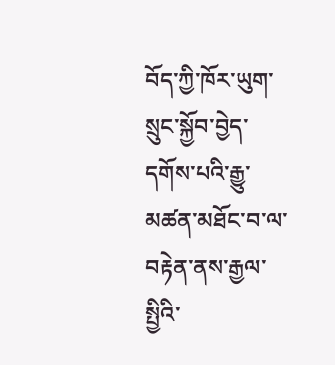བོད་ཀྱི་ཁོར་ཡུག་སྲུང་སྐྱོབ་བྱེད་དགོས་པའི་རྒྱུ་མཚན་མཐོང་བ་ལ་བརྟེན་ནས་རྒྱལ་སྤྱིའི་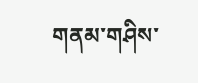གནམ་གཤིས་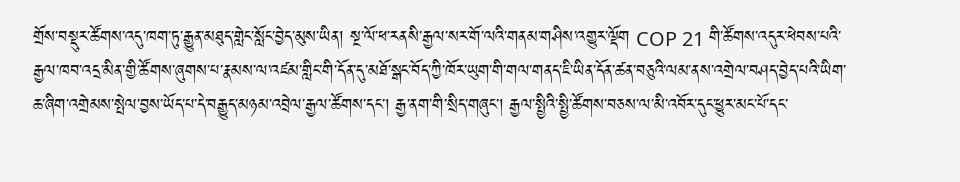གྲོས་བསྡུར་ཚོགས་འདུ་ཁག་ཏུ་རྒྱུན་མཐུད་གླེང་སློང་བྱེད་མུས་ཡིན། སྔ་ལོ་ཕ་རནསི་རྒྱལ་སར་གོ་ལའི་གནམ་གཤིས་འགྱུར་ལྡོག COP 21 གི་ཚོགས་འདུར་ཕེབས་པའི་རྒྱལ་ཁབ་འདྲ་མིན་གྱི་ཚོགས་ཞུགས་པ་རྣམས་ལ་འཛམ་གླིང་གི་དོན་དུ་མཐོ་སྒང་བོད་ཀྱི་ཁོར་ཡུག་གི་གལ་གནད་ཇི་ཡིན་དོན་ཚན་བཅུའི་ལམ་ནས་འགྲེལ་བཤད་བྱེད་པའི་ཡིག་ཆ་ཞིག་འགྲེམས་སྤེལ་བྱས་ཡོད་པ་དེ་བརྒྱུད་མཉམ་འབྲེལ་རྒྱལ་ཚོགས་དང་། རྒྱ་ནག་གི་སྲིད་གཞུང་། རྒྱལ་སྤྱིའི་སྤྱི་ཚོགས་བཅས་ལ་མི་འབོར་དུང་ཕྱུར་མང་པོ་དང་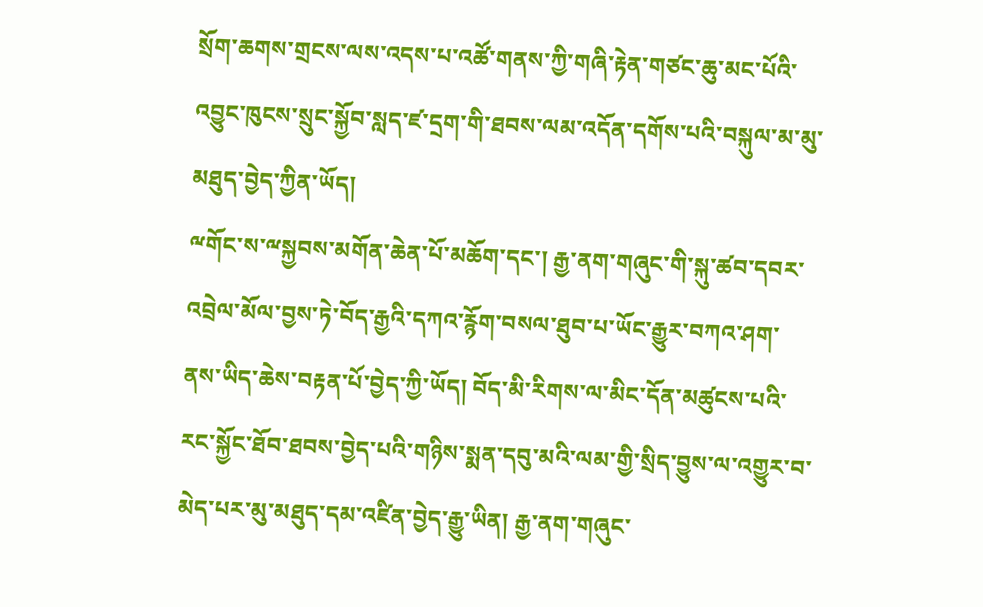སྲོག་ཆགས་གྲངས་ལས་འདས་པ་འཚོ་གནས་ཀྱི་གཞི་རྟེན་གཙང་ཆུ་མང་པོའི་འབྱུང་ཁུངས་སྲུང་སྐྱོབ་སླད་ཛ་དྲག་གི་ཐབས་ལམ་འདོན་དགོས་པའི་བསྐུལ་མ་མུ་མཐུད་བྱེད་ཀྱིན་ཡོད།
ྋགོང་ས་ྋསྐྱབས་མགོན་ཆེན་པོ་མཆོག་དང་། རྒྱ་ནག་གཞུང་གི་སྐུ་ཚབ་དབར་འབྲེལ་མོལ་བྱས་ཏེ་བོད་རྒྱའི་དཀའ་རྙོག་བསལ་ཐུབ་པ་ཡོང་རྒྱུར་བཀའ་ཤག་ནས་ཡིད་ཆེས་བརྟན་པོ་བྱེད་ཀྱི་ཡོད། བོད་མི་རིགས་ལ་མིང་དོན་མཚུངས་པའི་རང་སྐྱོང་ཐོབ་ཐབས་བྱེད་པའི་གཉིས་སྨན་དབུ་མའི་ལམ་གྱི་སྲིད་བྱུས་ལ་འགྱུར་བ་མེད་པར་མུ་མཐུད་དམ་འཛིན་བྱེད་རྒྱུ་ཡིན། རྒྱ་ནག་གཞུང་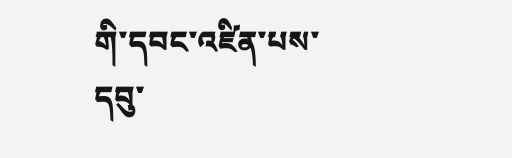གི་དབང་འཛིན་པས་དབུ་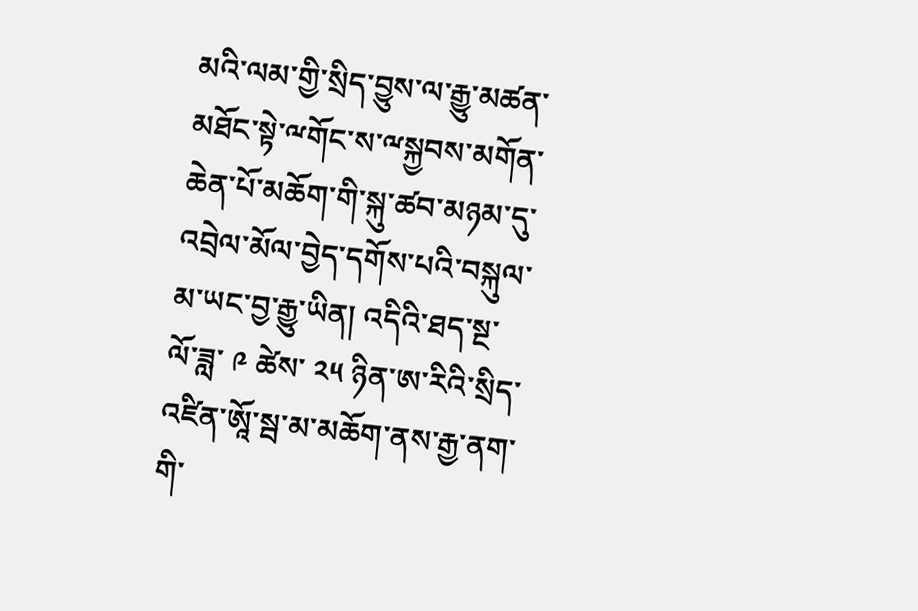མའི་ལམ་གྱི་སྲིད་བྱུས་ལ་རྒྱུ་མཚན་མཐོང་སྟེ་ྋགོང་ས་ྋསྐྱབས་མགོན་ཆེན་པོ་མཆོག་གི་སྐུ་ཚབ་མཉམ་དུ་འབྲེལ་མོལ་བྱེད་དགོས་པའི་བསྐུལ་མ་ཡང་བྱ་རྒྱུ་ཡིན། འདིའི་ཐད་སྔ་ལོ་ཟླ་ ༩ ཚེས་ ༢༥ ཉིན་ཨ་རིའི་སྲིད་འཛིན་ཨཱོ་སྦ་མ་མཆོག་ནས་རྒྱ་ནག་གི་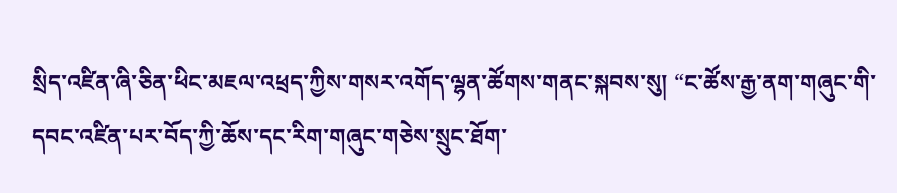སྲིད་འཛིན་ཞི་ཅིན་ཕིང་མཇལ་འཕྲད་ཀྱིས་གསར་འགོད་ལྷན་ཚོགས་གནང་སྐབས་སུ། “ང་ཚོས་རྒྱ་ནག་གཞུང་གི་དབང་འཛིན་པར་བོད་ཀྱི་ཆོས་དང་རིག་གཞུང་གཅེས་སྲུང་ཐོག་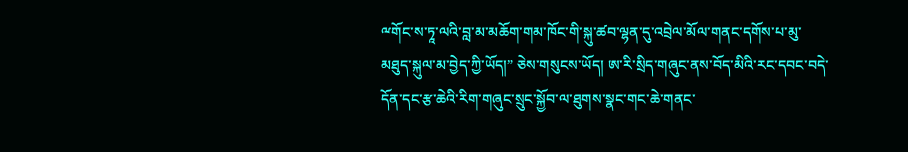ྋགོང་ས་ཏཱ་ལའི་བླ་མ་མཆོག་གམ་ཁོང་གི་སྐུ་ཚབ་ལྷན་དུ་འབྲེལ་མོལ་གནང་དགོས་པ་མུ་མཐུད་སྐུལ་མ་བྱེད་ཀྱི་ཡོད།” ཅེས་གསུངས་ཡོད། ཨ་རི་སྲིད་གཞུང་ནས་བོད་མིའི་རང་དབང་བདེ་དོན་དང་རྩ་ཆེའི་རིག་གཞུང་སྲུང་སྐྱོབ་ལ་ཐུགས་སྣང་གང་ཆེ་གནང་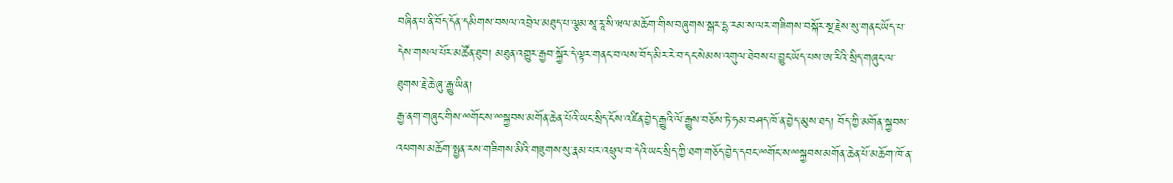བཞིན་པ་ནི་བོད་དོན་དམིགས་བསལ་འབྲེལ་མཐུད་པ་ལྕམ་སཱ་རཱ་སི་ཝལ་མཆོག་གིས་བཞུགས་སྒར་དྷ་རམ་ས་ལར་གཟིགས་བསྐོར་སྔ་རྗེས་སུ་གནང་ཡོད་པ་དེས་གསལ་པོར་མཚོན་ཐུབ། མཐུན་འགྱུར་རྒྱབ་སྐྱོར་དེ་ལྟར་གནང་བ་ལས་བོད་མིར་རེ་བ་དང་སེམས་འགུལ་ཐེབས་པ་བྱུང་ཡོད་པས་ཨ་རིའི་སྲིད་གཞུང་ལ་ཐུགས་རྗེ་ཆེ་ཞུ་རྒྱུ་ཡིན།
རྒྱ་ནག་གཞུང་གིས་ྋགོང་ས་ྋསྐྱབས་མགོན་ཆེན་པོའི་ཡང་སྲིད་ངོས་འཛིན་བྱེད་རྒྱུའི་ལོ་རྒྱུས་བཅོས་ཏེ་ཧམ་བཤད་ཁོ་ན་བྱེད་མུས་ཐད། བོད་ཀྱི་མགོན་སྐྱབས་འཕགས་མཆོག་སྤྱན་རས་གཟིགས་མིའི་གཟུགས་སུ་རྣམ་པར་འཕྲུལ་བ་དེའི་ཡང་སྲིད་ཀྱི་ཐག་གཅོད་བྱེད་དབང་ྋགོང་ས་ྋསྐྱབས་མགོན་ཆེན་པོ་མཆོག་ཁོ་ན་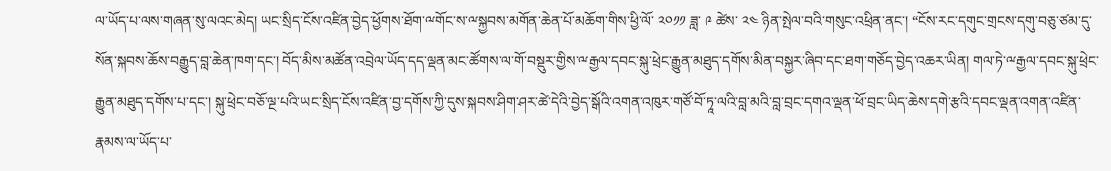ལ་ཡོད་པ་ལས་གཞན་སུ་ལའང་མེད། ཡང་སྲིད་ངོས་འཛིན་བྱེད་ཕྱོགས་ཐོག་ྋགོང་ས་ྋསྐྱབས་མགོན་ཆེན་པོ་མཆོག་གིས་ཕྱི་ལོ་ ༢༠༡༡ ཟླ་ ༩ ཚེས་ ༢༤ ཉིན་སྤེལ་བའི་གསུང་འཕྲིན་ནང་། “ངོས་རང་དགུང་གྲངས་དགུ་བཅུ་ཙམ་དུ་སོན་སྐབས་ཆོས་བརྒྱུད་བླ་ཆེན་ཁག་དང་། བོད་མིས་མཚོན་འབྲེལ་ཡོད་དད་ལྡན་མང་ཚོགས་ལ་གོ་བསྡུར་གྱིས་ྋརྒྱལ་དབང་སྐུ་ཕྲེང་རྒྱུན་མཐུད་དགོས་མིན་བསྐྱར་ཞིབ་དང་ཐག་གཅོད་བྱེད་འཆར་ཡིན། གལ་ཏེ་ྋརྒྱལ་དབང་སྐུ་ཕྲེང་རྒྱུན་མཐུད་དགོས་པ་དང་། སྐུ་ཕྲེང་བཅོ་ལྔ་པའི་ཡང་སྲིད་ངོས་འཛིན་བྱ་དགོས་ཀྱི་དུས་སྐབས་ཤིག་ཤར་ཚེ་དེའི་བྱེད་སྒོའི་འགན་འཁུར་གཙོ་བོ་ཏཱ་ལའི་བླ་མའི་བླ་བྲང་དགའ་ལྡན་ཕོ་བྲང་ཡིད་ཆེས་དགེ་རྩའི་དབང་ལྡན་འགན་འཛིན་རྣམས་ལ་ཡོད་པ་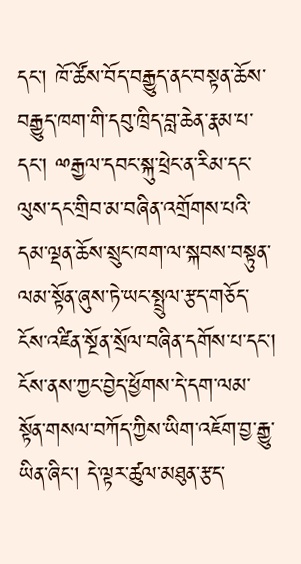དང་། ཁོ་ཚོས་བོད་བརྒྱུད་ནང་བསྟན་ཆོས་བརྒྱུད་ཁག་གི་དབུ་ཁྲིད་བླ་ཆེན་རྣམ་པ་དང་། ྋརྒྱལ་དབང་སྐུ་ཕྲེང་ན་རིམ་དང་ལུས་དང་གྲིབ་མ་བཞིན་འགྲོགས་པའི་དམ་ལྡན་ཆོས་སྲུང་ཁག་ལ་སྐབས་བསྟུན་ལམ་སྟོན་ཞུས་ཏེ་ཡང་སྤྲུལ་རྩད་གཅོད་ངོས་འཛིན་སྔོན་སྲོལ་བཞིན་དགོས་པ་དང་། ངོས་ནས་ཀྱང་བྱེད་ཕྱོགས་དེ་དག་ལམ་སྟོན་གསལ་བཀོད་ཀྱིས་ཡིག་འཇོག་བྱ་རྒྱུ་ཡིན་ཞིང་། དེ་ལྟར་ཚུལ་མཐུན་རྩད་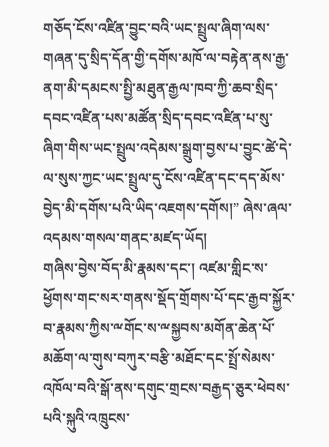གཅོད་ངོས་འཛིན་བྱུང་བའི་ཡང་སྤྲུལ་ཞིག་ལས་གཞན་དུ་སྲིད་དོན་གྱི་དགོས་མཁོ་ལ་བརྟེན་ནས་རྒྱ་ནག་མི་དམངས་སྤྱི་མཐུན་རྒྱལ་ཁབ་ཀྱི་ཆབ་སྲིད་དབང་འཛིན་པས་མཚོན་སྲིད་དབང་འཛིན་པ་སུ་ཞིག་གིས་ཡང་སྤྲུལ་འདེམས་སྒྲུག་བྱས་པ་བྱུང་ཚེ་དེ་ལ་སུས་ཀྱང་ཡང་སྤྲུལ་དུ་ངོས་འཛིན་དང་དད་མོས་བྱེད་མི་དགོས་པའི་ཡིད་འཇགས་དགོས།” ཞེས་ཞལ་འདམས་གསལ་གནང་མཛད་ཡོད།
གཞིས་བྱེས་བོད་མི་རྣམས་དང་། འཛམ་གླིང་ས་ཕྱོགས་གང་སར་གནས་སྡོད་གྲོགས་པོ་དང་རྒྱབ་སྐྱོར་བ་རྣམས་ཀྱིས་ྋགོང་ས་ྋསྐྱབས་མགོན་ཆེན་པོ་མཆོག་ལ་གུས་བཀུར་བརྩི་མཐོང་དང་སྤྲོ་སེམས་འཁོལ་བའི་སྒོ་ནས་དགུང་གྲངས་བརྒྱད་ཅུར་ཕེབས་པའི་སྐུའི་འཁྲུངས་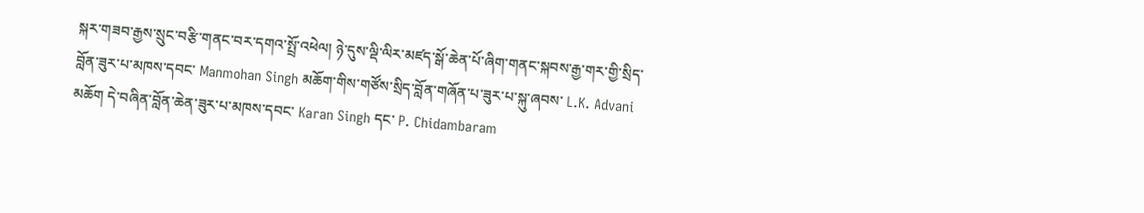སྐར་གཟབ་རྒྱས་སྲུང་བརྩི་གནང་བར་དགའ་སྤྲོ་འཕེལ། ཉེ་དུས་ལྡི་ལིར་མཛད་སྒོ་ཆེན་པོ་ཞིག་གནང་སྐབས་རྒྱ་གར་གྱི་སྲིད་བློན་ཟུར་པ་མཁས་དབང་ Manmohan Singh མཆོག་གིས་གཙོས་སྲིད་བློན་གཞོན་པ་ཟུར་པ་སྐུ་ཞབས་ L.K. Advani མཆོག དེ་བཞིན་བློན་ཆེན་ཟུར་པ་མཁས་དབང་ Karan Singh དང་ P. Chidambaram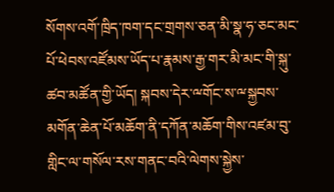སོགས་འགོ་ཁྲིད་ཁག་དང་གྲགས་ཅན་མི་སྣ་ཧ་ཅང་མང་པོ་ཕེབས་འཛོམས་ཡོད་པ་རྣམས་རྒྱ་གར་མི་མང་གི་སྐུ་ཚབ་མཚོན་གྱི་ཡོད། སྐབས་དེར་ྋགོང་ས་ྋསྐྱབས་མགོན་ཆེན་པོ་མཆོག་ནི་དཀོན་མཆོག་གིས་འཛམ་བུ་གླིང་ལ་གསོལ་རས་གནང་བའི་ལེགས་སྐྱེས་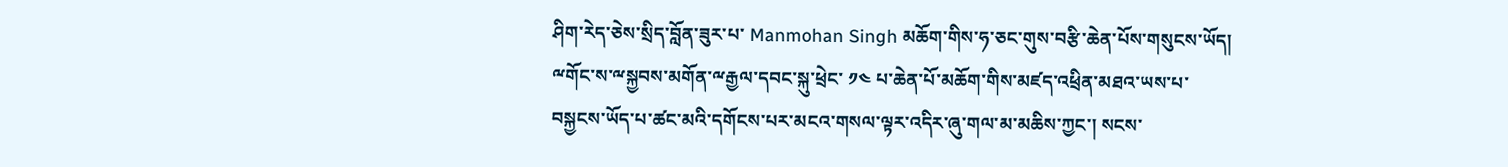ཤིག་རེད་ཅེས་སྲིད་བློན་ཟུར་པ་ Manmohan Singh མཆོག་གིས་ཧ་ཅང་གུས་བརྩི་ཆེན་པོས་གསུངས་ཡོད།
ྋགོང་ས་ྋསྐྱབས་མགོན་ྋརྒྱལ་དབང་སྐུ་ཕྲེང་ ༡༤ པ་ཆེན་པོ་མཆོག་གིས་མཛད་འཕྲིན་མཐའ་ཡས་པ་བསྐྱངས་ཡོད་པ་ཚང་མའི་དགོངས་པར་མངའ་གསལ་ལྟར་འདིར་ཞུ་གལ་མ་མཆིས་ཀྱང་། སངས་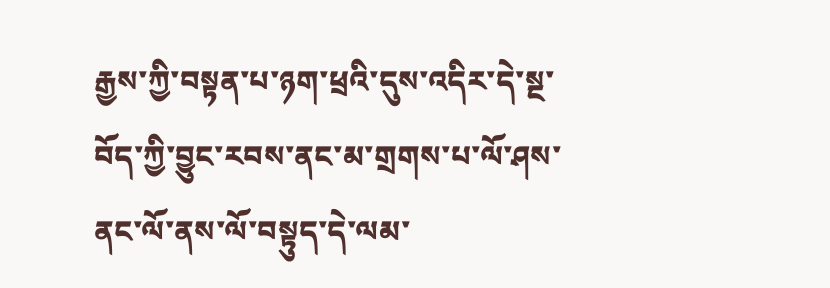རྒྱས་ཀྱི་བསྟན་པ་ཉག་ཕྲའི་དུས་འདིར་དེ་སྔ་བོད་ཀྱི་བྱུང་རབས་ནང་མ་གྲགས་པ་ལོ་ཤས་ནང་ལོ་ནས་ལོ་བསྟུད་དེ་ལམ་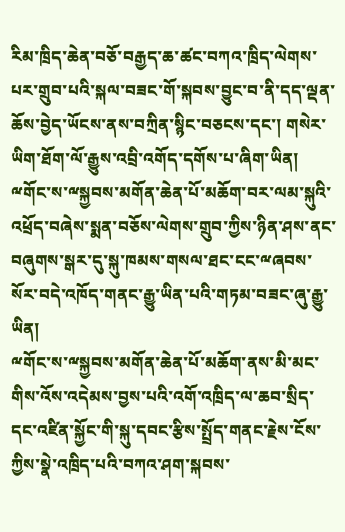རིམ་ཁྲིད་ཆེན་བཅོ་བརྒྱད་ཆ་ཚང་བཀའ་ཁྲིད་ལེགས་པར་གྲུབ་པའི་སྐལ་བཟང་གོ་སྐབས་བྱུང་བ་ནི་དད་ལྡན་ཆོས་བྱེད་ཡོངས་ནས་བཀྲིན་སྙིང་བཅངས་དང་། གསེར་ཡིག་ཐོག་ལོ་རྒྱུས་འབྲི་འགོད་དགོས་པ་ཞིག་ཡིན། ྋགོང་ས་ྋསྐྱབས་མགོན་ཆེན་པོ་མཆོག་བར་ལམ་སྐུའི་འཕྲོད་བཞེས་སྨན་བཅོས་ལེགས་གྲུབ་ཀྱིས་ཉིན་ཤས་ནང་བཞུགས་སྒར་དུ་སྐུ་ཁམས་གསལ་ཐང་ངང་ྋཞབས་སོར་བདེ་འཁོད་གནང་རྒྱུ་ཡིན་པའི་གཏམ་བཟང་ཞུ་རྒྱུ་ཡིན།
ྋགོང་ས་ྋསྐྱབས་མགོན་ཆེན་པོ་མཆོག་ནས་མི་མང་གིས་འོས་འདེམས་བྱས་པའི་འགོ་འཁྲིད་ལ་ཆབ་སྲིད་དང་འཛིན་སྐྱོང་གི་སྐུ་དབང་རྩིས་སྤྲོད་གནང་རྗེས་ངོས་ཀྱིས་སྣེ་འཁྲིད་པའི་བཀའ་ཤག་སྐབས་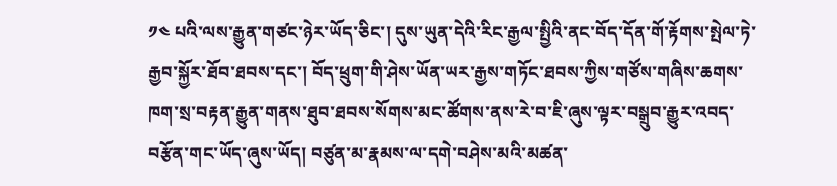༡༤ པའི་ལས་རྒྱུན་གཙང་ཉེར་ཡོད་ཅིང་། དུས་ཡུན་དེའི་རིང་རྒྱལ་སྤྱིའི་ནང་བོད་དོན་གོ་རྟོགས་སྤེལ་ཏེ་རྒྱབ་སྐྱོར་ཐོབ་ཐབས་དང་། བོད་ཕྲུག་གི་ཤེས་ཡོན་ཡར་རྒྱས་གཏོང་ཐབས་ཀྱིས་གཙོས་གཞིས་ཆགས་ཁག་སྲ་བརྟན་རྒྱུན་གནས་ཐུབ་ཐབས་སོགས་མང་ཚོགས་ནས་རེ་བ་ཇི་ཞུས་ལྟར་བསྒྲུབ་རྒྱུར་འབད་བརྩོན་གང་ཡོད་ཞུས་ཡོད། བཙུན་མ་རྣམས་ལ་དགེ་བཤེས་མའི་མཚན་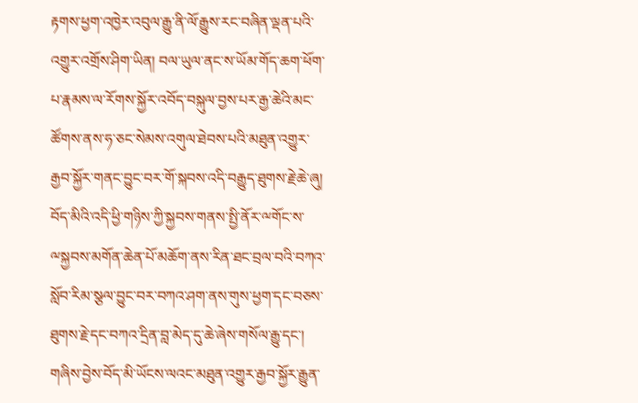རྟགས་ཕྱག་འཁྱེར་འབུལ་རྒྱུ་ནི་ལོ་རྒྱུས་རང་བཞིན་ལྡན་པའི་འགྱུར་འགྲོས་ཤིག་ཡིན། བལ་ཡུལ་ནང་ས་ཡོམ་གོད་ཆག་ཕོག་པ་རྣམས་ལ་རོགས་སྐྱོར་འབོད་བསྐུལ་བྱས་པར་རྒྱ་ཆེའི་མང་ཚོགས་ནས་ཧ་ཅང་སེམས་འགུལ་ཐེབས་པའི་མཐུན་འགྱུར་རྒྱབ་སྐྱོར་གནང་བྱུང་བར་གོ་སྐབས་འདི་བརྒྱུད་ཐུགས་རྗེ་ཆེ་ཞུ། བོད་མིའི་འདི་ཕྱི་གཉིས་ཀྱི་སྐྱབས་གནས་སྤྱི་ནོར་ྋགོང་ས་ྋསྐྱབས་མགོན་ཆེན་པོ་མཆོག་ནས་རིན་ཐང་བྲལ་བའི་བཀའ་སློབ་རིམ་སྩལ་བྱུང་བར་བཀའ་ཤག་ནས་གུས་ཕྱག་དང་བཅས་ཐུགས་རྗེ་དང་བཀའ་དྲིན་བླ་མེད་དུ་ཆེ་ཞེས་གསོལ་རྒྱུ་དང་། གཞིས་བྱེས་བོད་མི་ཡོངས་ལའང་མཐུན་འགྱུར་རྒྱབ་སྐྱོར་རྒྱུན་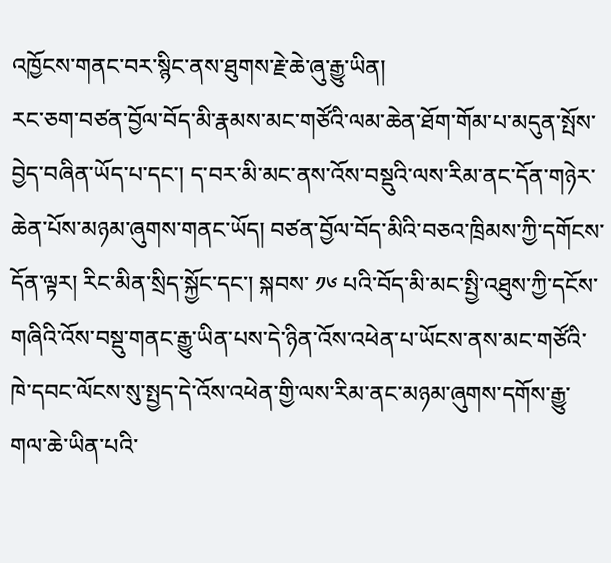འཁྱོངས་གནང་བར་སྙིང་ནས་ཐུགས་རྗེ་ཆེ་ཞུ་རྒྱུ་ཡིན།
རང་ཅག་བཙན་བྱོལ་བོད་མི་རྣམས་མང་གཙོའི་ལམ་ཆེན་ཐོག་གོམ་པ་མདུན་སྤོས་བྱེད་བཞིན་ཡོད་པ་དང་། ད་བར་མི་མང་ནས་འོས་བསྡུའི་ལས་རིམ་ནང་དོན་གཉེར་ཆེན་པོས་མཉམ་ཞུགས་གནང་ཡོད། བཙན་བྱོལ་བོད་མིའི་བཅའ་ཁྲིམས་ཀྱི་དགོངས་དོན་ལྟར། རིང་མིན་སྲིད་སྐྱོང་དང་། སྐབས་ ༡༦ པའི་བོད་མི་མང་སྤྱི་འཐུས་ཀྱི་དངོས་གཞིའི་འོས་བསྡུ་གནང་རྒྱུ་ཡིན་པས་དེ་ཉིན་འོས་འཕེན་པ་ཡོངས་ནས་མང་གཙོའི་ཁེ་དབང་ལོངས་སུ་སྤྱད་དེ་འོས་འཕེན་གྱི་ལས་རིམ་ནང་མཉམ་ཞུགས་དགོས་རྒྱུ་གལ་ཆེ་ཡིན་པའི་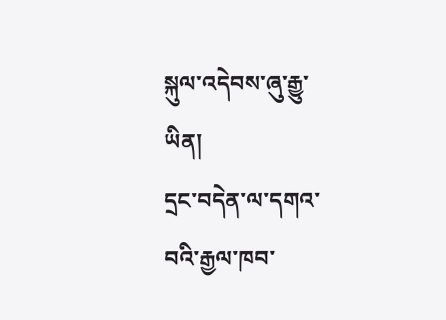སྐུལ་འདེབས་ཞུ་རྒྱུ་ཡིན།
དྲང་བདེན་ལ་དགའ་བའི་རྒྱལ་ཁབ་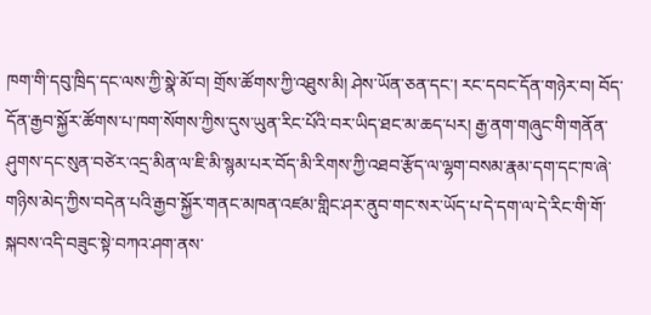ཁག་གི་དབུ་ཁྲིད་དང་ལས་ཀྱི་སྣེ་མོ་བ། གྲོས་ཚོགས་ཀྱི་འཐུས་མི། ཤེས་ཡོན་ཅན་དང་། རང་དབང་དོན་གཉེར་བ། བོད་དོན་རྒྱབ་སྐྱོར་ཚོགས་པ་ཁག་སོགས་ཀྱིས་དུས་ཡུན་རིང་པོའི་བར་ཡིད་ཐང་མ་ཆད་པར། རྒྱ་ནག་གཞུང་གི་གནོན་ཤུགས་དང་སུན་བཙེར་འདྲ་མིན་ལ་ཇི་མི་སྙམ་པར་བོད་མི་རིགས་ཀྱི་འཐབ་རྩོད་ལ་ལྷག་བསམ་རྣམ་དག་དང་ཁ་ཞེ་གཉིས་མེད་ཀྱིས་བདེན་པའི་རྒྱབ་སྐྱོར་གནང་མཁན་འཛམ་གླིང་ཤར་ནུབ་གང་སར་ཡོད་པ་དེ་དག་ལ་དེ་རིང་གི་གོ་སྐབས་འདི་བཟུང་སྟེ་བཀའ་ཤག་ནས་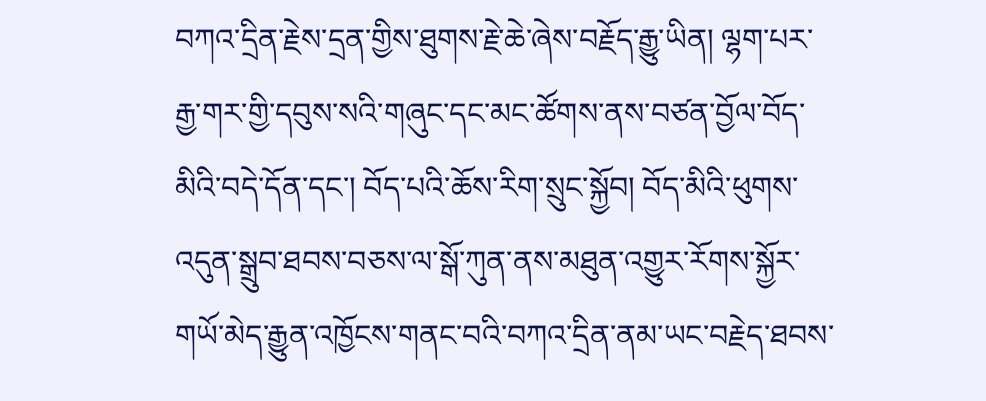བཀའ་དྲིན་རྗེས་དྲན་གྱིས་ཐུགས་རྗེ་ཆེ་ཞེས་བརྗོད་རྒྱུ་ཡིན། ལྷག་པར་རྒྱ་གར་གྱི་དབུས་སའི་གཞུང་དང་མང་ཚོགས་ནས་བཙན་བྱོལ་བོད་མིའི་བདེ་དོན་དང་། བོད་པའི་ཆོས་རིག་སྲུང་སྐྱོབ། བོད་མིའི་ཕུགས་འདུན་སྒྲུབ་ཐབས་བཅས་ལ་སྒོ་ཀུན་ནས་མཐུན་འགྱུར་རོགས་སྐྱོར་གཡོ་མེད་རྒྱུན་འཁྱོངས་གནང་བའི་བཀའ་དྲིན་ནམ་ཡང་བརྗེད་ཐབས་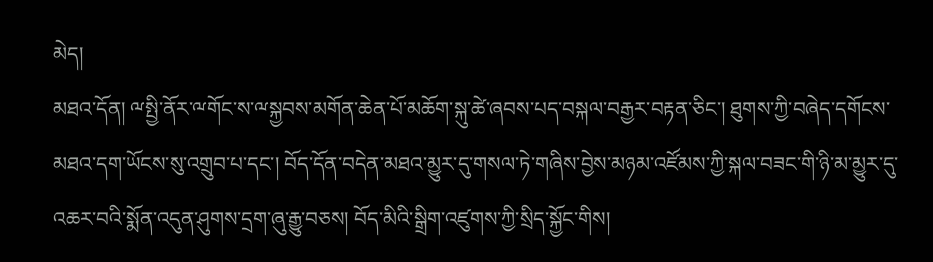མེད།
མཐའ་དོན། ྋསྤྱི་ནོར་ྋགོང་ས་ྋསྐྱབས་མགོན་ཆེན་པོ་མཆོག་སྐུ་ཚེ་ཞབས་པད་བསྐལ་བརྒྱར་བརྟན་ཅིང་། ཐུགས་ཀྱི་བཞེད་དགོངས་མཐའ་དག་ཡོངས་སུ་འགྲུབ་པ་དང་། བོད་དོན་བདེན་མཐའ་མྱུར་དུ་གསལ་ཏེ་གཞིས་བྱེས་མཉམ་འཛོམས་ཀྱི་སྐལ་བཟང་གི་ཉི་མ་མྱུར་དུ་འཆར་བའི་སྨོན་འདུན་ཤུགས་དྲག་ཞུ་རྒྱུ་བཅས། བོད་མིའི་སྒྲིག་འཛུགས་ཀྱི་སྲིད་སྐྱོང་གིས།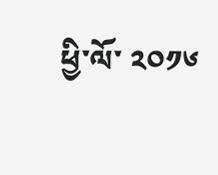ཕྱི་ལོ་ ༢༠༡༦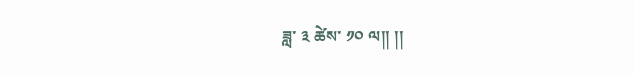ཟླ་ ༣ ཚེས་ ༡༠ ལ།། །།